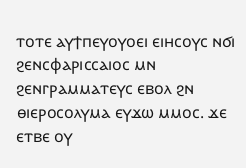ⲧⲟⲧⲉ ⲁⲩϯⲡⲉⲩⲟⲩⲟⲉⲓ ⲉⲓⲏⲥⲟⲩⲥ ⲛϭⲓ ϩⲉⲛⲥⲫⲁⲣⲓⲥⲥⲁⲓⲟⲥ ⲙⲛ ϩⲉⲛⲅⲣⲁⲙⲙⲁⲧⲉⲩⲥ ⲉⲃⲟⲗ ϩⲛ ⲑⲓⲉⲣⲟⲥⲟⲗⲩⲙⲁ ⲉⲩϫⲱ ⲙⲙⲟⲥ. ϫⲉ ⲉⲧⲃⲉ ⲟⲩ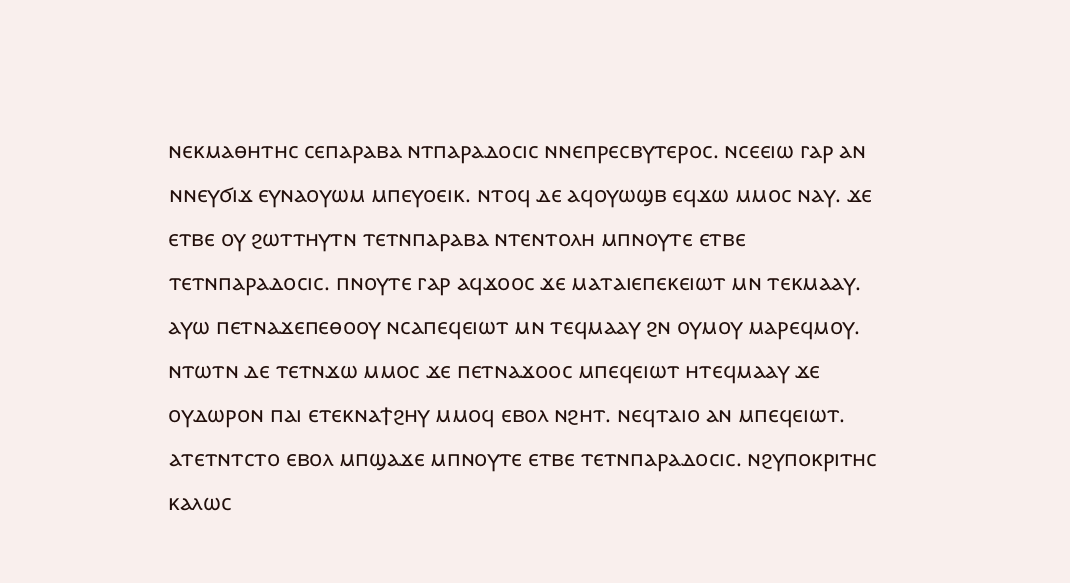ⲛⲉⲕⲙⲁⲑⲏⲧⲏⲥ ⲥⲉⲡⲁⲣⲁⲃⲁ ⲛⲧⲡⲁⲣⲁⲇⲟⲥⲓⲥ ⲛⲛⲉⲡⲣⲉⲥⲃⲩⲧⲉⲣⲟⲥ. ⲛⲥⲉⲉⲓⲱ ⲅⲁⲣ ⲁⲛ ⲛⲛⲉⲩϭⲓϫ ⲉⲩⲛⲁⲟⲩⲱⲙ ⲙⲡⲉⲩⲟⲉⲓⲕ. ⲛⲧⲟϥ ⲇⲉ ⲁϥⲟⲩⲱϣⲃ ⲉϥϫⲱ ⲙⲙⲟⲥ ⲛⲁⲩ. ϫⲉ ⲉⲧⲃⲉ ⲟⲩ ϩⲱⲧⲧⲏⲩⲧⲛ ⲧⲉⲧⲛⲡⲁⲣⲁⲃⲁ ⲛⲧⲉⲛⲧⲟⲗⲏ ⲙⲡⲛⲟⲩⲧⲉ ⲉⲧⲃⲉ ⲧⲉⲧⲛⲡⲁⲣⲁⲇⲟⲥⲓⲥ. ⲡⲛⲟⲩⲧⲉ ⲅⲁⲣ ⲁϥϫⲟⲟⲥ ϫⲉ ⲙⲁⲧⲁⲓⲉⲡⲉⲕⲉⲓⲱⲧ ⲙⲛ ⲧⲉⲕⲙⲁⲁⲩ. ⲁⲩⲱ ⲡⲉⲧⲛⲁϫⲉⲡⲉⲑⲟⲟⲩ ⲛⲥⲁⲡⲉϥⲉⲓⲱⲧ ⲙⲛ ⲧⲉϥⲙⲁⲁⲩ ϩⲛ ⲟⲩⲙⲟⲩ ⲙⲁⲣⲉϥⲙⲟⲩ. ⲛⲧⲱⲧⲛ ⲇⲉ ⲧⲉⲧⲛϫⲱ ⲙⲙⲟⲥ ϫⲉ ⲡⲉⲧⲛⲁϫⲟⲟⲥ ⲙⲡⲉϥⲉⲓⲱⲧ ⲏⲧⲉϥⲙⲁⲁⲩ ϫⲉ ⲟⲩⲇⲱⲣⲟⲛ ⲡⲁⲓ ⲉⲧⲉⲕⲛⲁϯϩⲏⲩ ⲙⲙⲟϥ ⲉⲃⲟⲗ ⲛϩⲏⲧ. ⲛⲉϥⲧⲁⲓⲟ ⲁⲛ ⲙⲡⲉϥⲉⲓⲱⲧ. ⲁⲧⲉⲧⲛⲧⲥⲧⲟ ⲉⲃⲟⲗ ⲙⲡϣⲁϫⲉ ⲙⲡⲛⲟⲩⲧⲉ ⲉⲧⲃⲉ ⲧⲉⲧⲛⲡⲁⲣⲁⲇⲟⲥⲓⲥ. ⲛϩⲩⲡⲟⲕⲣⲓⲧⲏⲥ ⲕⲁⲗⲱⲥ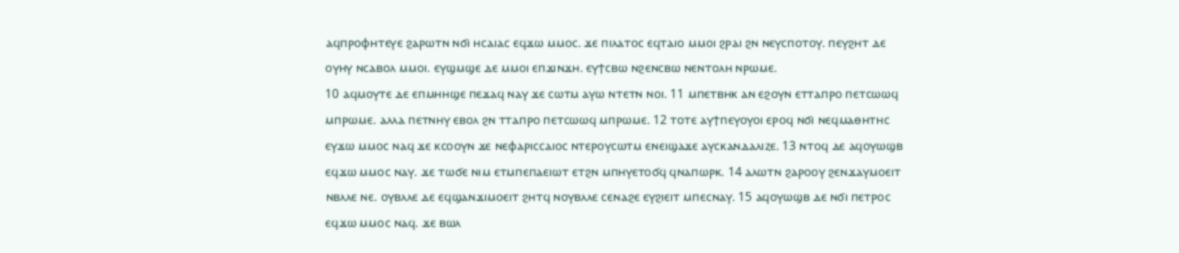ⲁϥⲡⲣⲟⲫⲏⲧⲉⲩⲉ ϩⲁⲣⲱⲧⲛ ⲛϭⲓ ⲏⲥⲁⲓⲁⲥ ⲉϥϫⲱ ⲙⲙⲟⲥ. ϫⲉ ⲡⲓⲗⲁⲧⲟⲥ ⲉϥⲧⲁⲓⲟ ⲙⲙⲟⲓ ϩⲣⲁⲓ ϩⲛ ⲛⲉⲩⲥⲡⲟⲧⲟⲩ. ⲡⲉⲩϩⲏⲧ ⲇⲉ ⲟⲩⲏⲩ ⲛⲥⲁⲃⲟⲗ ⲙⲙⲟⲓ. ⲉⲩϣⲙϣⲉ ⲇⲉ ⲙⲙⲟⲓ ⲉⲡϫⲓⲛϫⲏ. ⲉⲩϯⲥⲃⲱ ⲛϩⲉⲛⲥⲃⲱ ⲛⲉⲛⲧⲟⲗⲏ ⲛⲣⲱⲙⲉ.
10 ⲁϥⲙⲟⲩⲧⲉ ⲇⲉ ⲉⲡⲙⲏⲏϣⲉ ⲡⲉϫⲁϥ ⲛⲁⲩ ϫⲉ ⲥⲱⲧⲙ ⲁⲩⲱ ⲛⲧⲉⲧⲛ ⲛⲟⲓ. 11 ⲙⲡⲉⲧⲃⲏⲕ ⲁⲛ ⲉϩⲟⲩⲛ ⲉⲧⲧⲁⲡⲣⲟ ⲡⲉⲧⲥⲱⲱϥ ⲙⲡⲣⲱⲙⲉ. ⲁⲗⲗⲁ ⲡⲉⲧⲛⲏⲩ ⲉⲃⲟⲗ ϩⲛ ⲧⲧⲁⲡⲣⲟ ⲡⲉⲧⲥⲱⲱϥ ⲙⲡⲣⲱⲙⲉ. 12 ⲧⲟⲧⲉ ⲁⲩϯⲡⲉⲩⲟⲩⲟⲓ ⲉⲣⲟϥ ⲛϭⲓ ⲛⲉϥⲙⲁⲑⲏⲧⲏⲥ ⲉⲩϫⲱ ⲙⲙⲟⲥ ⲛⲁϥ ϫⲉ ⲕⲥⲟⲟⲩⲛ ϫⲉ ⲛⲉⲫⲁⲣⲓⲥⲥⲁⲓⲟⲥ ⲛⲧⲉⲣⲟⲩⲥⲱⲧⲙ ⲉⲛⲉⲓϣⲁϫⲉ ⲁⲩⲥⲕⲁⲛⲇⲁⲗⲓⲍⲉ. 13 ⲛⲧⲟϥ ⲇⲉ ⲁϥⲟⲩⲱϣⲃ ⲉϥϫⲱ ⲙⲙⲟⲥ ⲛⲁⲩ. ϫⲉ ⲧⲱϭⲉ ⲛⲓⲙ ⲉⲧⲙⲡⲉⲡⲁⲉⲓⲱⲧ ⲉⲧϩⲛ ⲙⲡⲏⲩⲉⲧⲟϭϥ ϥⲛⲁⲡⲱⲣⲕ. 14 ⲁⲗⲱⲧⲛ ϩⲁⲣⲟⲟⲩ ϩⲉⲛϫⲁⲩⲙⲟⲉⲓⲧ ⲛⲃⲗⲗⲉ ⲛⲉ. ⲟⲩⲃⲗⲗⲉ ⲇⲉ ⲉϥϣⲁⲛϫⲓⲙⲟⲉⲓⲧ ϩⲏⲧϥ ⲛⲟⲩⲃⲗⲗⲉ ⲥⲉⲛⲁϩⲉ ⲉⲩϩⲓⲉⲓⲧ ⲙⲡⲉⲥⲛⲁⲩ. 15 ⲁϥⲟⲩⲱϣⲃ ⲇⲉ ⲛϭⲓ ⲡⲉⲧⲣⲟⲥ ⲉϥϫⲱ ⲙⲙⲟⲥ ⲛⲁϥ. ϫⲉ ⲃⲱⲗ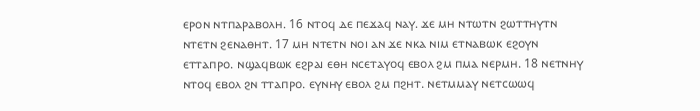ⲉⲣⲟⲛ ⲛⲧⲡⲁⲣⲁⲃⲟⲗⲏ. 16 ⲛⲧⲟϥ ⲇⲉ ⲡⲉϫⲁϥ ⲛⲁⲩ. ϫⲉ ⲙⲏ ⲛⲧⲱⲧⲛ ϩⲱⲧⲧⲏⲩⲧⲛ ⲛⲧⲉⲧⲛ ϩⲉⲛⲁⲑⲏⲧ. 17 ⲙⲏ ⲛⲧⲉⲧⲛ ⲛⲟⲓ ⲁⲛ ϫⲉ ⲛⲕⲁ ⲛⲓⲙ ⲉⲧⲛⲁⲃⲱⲕ ⲉϩⲟⲩⲛ ⲉⲧⲧⲁⲡⲣⲟ. ⲛϣⲁϥⲃⲱⲕ ⲉϩⲣⲁⲓ ⲉⲑⲏ ⲛⲥⲉⲧⲁⲩⲟϥ ⲉⲃⲟⲗ ϩⲙ ⲡⲙⲁ ⲛⲉⲣⲙⲏ. 18 ⲛⲉⲧⲛⲏⲩ ⲛⲧⲟϥ ⲉⲃⲟⲗ ϩⲛ ⲧⲧⲁⲡⲣⲟ. ⲉⲩⲛⲏⲩ ⲉⲃⲟⲗ ϩⲙ ⲡϩⲏⲧ. ⲛⲉⲧⲙⲙⲁⲩ ⲛⲉⲧⲥⲱⲱϥ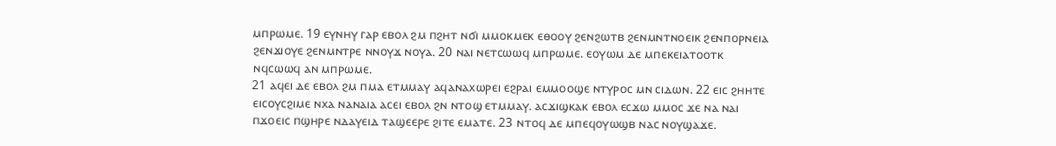ⲙⲡⲣⲱⲙⲉ. 19 ⲉⲩⲛⲏⲩ ⲅⲁⲣ ⲉⲃⲟⲗ ϩⲙ ⲡϩⲏⲧ ⲛϭⲓ ⲙⲙⲟⲕⲙⲉⲕ ⲉⲑⲟⲟⲩ ϩⲉⲛϩⲱⲧⲃ ϩⲉⲛⲙⲛⲧⲛⲟⲉⲓⲕ ϩⲉⲛⲡⲟⲣⲛⲉⲓⲁ ϩⲉⲛϫⲓⲟⲩⲉ ϩⲉⲛⲙⲛⲧⲣⲉ ⲛⲛⲟⲩϫ ⲛⲟⲩⲁ. 20 ⲛⲁⲓ ⲛⲉⲧⲥⲱⲱϥ ⲙⲡⲣⲱⲙⲉ. ⲉⲟⲩⲱⲙ ⲇⲉ ⲙⲡⲉⲕⲉⲓⲁⲧⲟⲟⲧⲕ ⲛϥⲥⲱⲱϥ ⲁⲛ ⲙⲡⲣⲱⲙⲉ.
21 ⲁϥⲉⲓ ⲇⲉ ⲉⲃⲟⲗ ϩⲙ ⲡⲙⲁ ⲉⲧⲙⲙⲁⲩ ⲁϥⲁⲛⲁⲭⲱⲣⲉⲓ ⲉϩⲣⲁⲓ ⲉⲙⲙⲟⲟϣⲉ ⲛⲧⲩⲣⲟⲥ ⲙⲛ ⲥⲓⲇⲱⲛ. 22 ⲉⲓⲥ ϩⲏⲏⲧⲉ ⲉⲓⲥⲟⲩⲥϩⲓⲙⲉ ⲛⲭⲁ ⲛⲁⲛⲁⲓⲁ ⲁⲥⲉⲓ ⲉⲃⲟⲗ ϩⲛ ⲛⲧⲟϣ ⲉⲧⲙⲙⲁⲩ. ⲁⲥϫⲓϣⲕⲁⲕ ⲉⲃⲟⲗ ⲉⲥϫⲱ ⲙⲙⲟⲥ ϫⲉ ⲛⲁ ⲛⲁⲓ ⲡϫⲟⲉⲓⲥ ⲡϣⲏⲣⲉ ⲛⲇⲁⲩⲉⲓⲇ ⲧⲁϣⲉⲉⲣⲉ ϩⲓⲧⲉ ⲉⲙⲁⲧⲉ. 23 ⲛⲧⲟϥ ⲇⲉ ⲙⲡⲉϥⲟⲩⲱϣⲃ ⲛⲁⲥ ⲛⲟⲩϣⲁϫⲉ.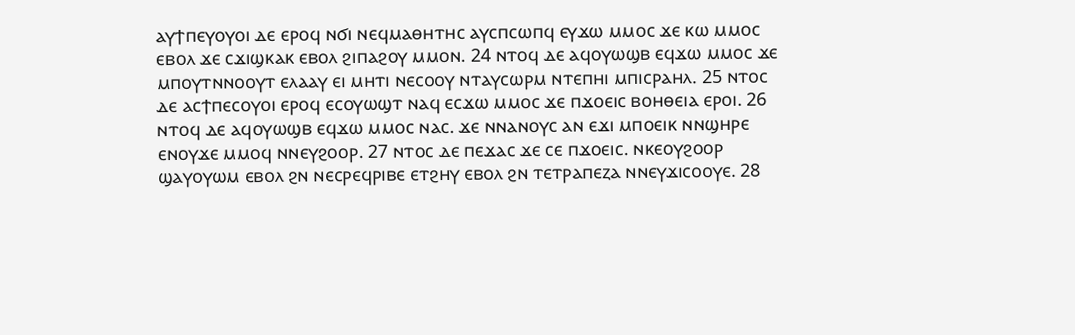ⲁⲩϯⲡⲉⲩⲟⲩⲟⲓ ⲇⲉ ⲉⲣⲟϥ ⲛϭⲓ ⲛⲉϥⲙⲁⲑⲏⲧⲏⲥ ⲁⲩⲥⲡⲥⲱⲡϥ ⲉⲩϫⲱ ⲙⲙⲟⲥ ϫⲉ ⲕⲱ ⲙⲙⲟⲥ ⲉⲃⲟⲗ ϫⲉ ⲥϫⲓϣⲕⲁⲕ ⲉⲃⲟⲗ ϩⲓⲡⲁϩⲟⲩ ⲙⲙⲟⲛ. 24 ⲛⲧⲟϥ ⲇⲉ ⲁϥⲟⲩⲱϣⲃ ⲉϥϫⲱ ⲙⲙⲟⲥ ϫⲉ ⲙⲡⲟⲩⲧⲛⲛⲟⲟⲩⲧ ⲉⲗⲁⲁⲩ ⲉⲓ ⲙⲏⲧⲓ ⲛⲉⲥⲟⲟⲩ ⲛⲧⲁⲩⲥⲱⲣⲙ ⲛⲧⲉⲡⲏⲓ ⲙⲡⲓⲥⲣⲁⲏⲗ. 25 ⲛⲧⲟⲥ ⲇⲉ ⲁⲥϯⲡⲉⲥⲟⲩⲟⲓ ⲉⲣⲟϥ ⲉⲥⲟⲩⲱϣⲧ ⲛⲁϥ ⲉⲥϫⲱ ⲙⲙⲟⲥ ϫⲉ ⲡϫⲟⲉⲓⲥ ⲃⲟⲏⲑⲉⲓⲁ ⲉⲣⲟⲓ. 26 ⲛⲧⲟϥ ⲇⲉ ⲁϥⲟⲩⲱϣⲃ ⲉϥϫⲱ ⲙⲙⲟⲥ ⲛⲁⲥ. ϫⲉ ⲛⲛⲁⲛⲟⲩⲥ ⲁⲛ ⲉϫⲓ ⲙⲡⲟⲉⲓⲕ ⲛⲛϣⲏⲣⲉ ⲉⲛⲟⲩϫⲉ ⲙⲙⲟϥ ⲛⲛⲉⲩϩⲟⲟⲣ. 27 ⲛⲧⲟⲥ ⲇⲉ ⲡⲉϫⲁⲥ ϫⲉ ⲥⲉ ⲡϫⲟⲉⲓⲥ. ⲛⲕⲉⲟⲩϩⲟⲟⲣ ϣⲁⲩⲟⲩⲱⲙ ⲉⲃⲟⲗ ϩⲛ ⲛⲉⲥⲣⲉϥⲣⲓⲃⲉ ⲉⲧϩⲏⲩ ⲉⲃⲟⲗ ϩⲛ ⲧⲉⲧⲣⲁⲡⲉⲍⲁ ⲛⲛⲉⲩϫⲓⲥⲟⲟⲩⲉ. 28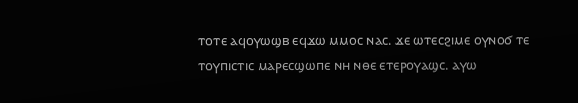ⲧⲟⲧⲉ ⲁϥⲟⲩⲱϣⲃ ⲉϥϫⲱ ⲙⲙⲟⲥ ⲛⲁⲥ. ϫⲉ ⲱⲧⲉⲥϩⲓⲙⲉ ⲟⲩⲛⲟϭ ⲧⲉ ⲧⲟⲩⲡⲓⲥⲧⲓⲥ ⲙⲁⲣⲉⲥϣⲱⲡⲉ ⲛⲏ ⲛⲑⲉ ⲉⲧⲉⲣⲟⲩⲁϣⲥ. ⲁⲩⲱ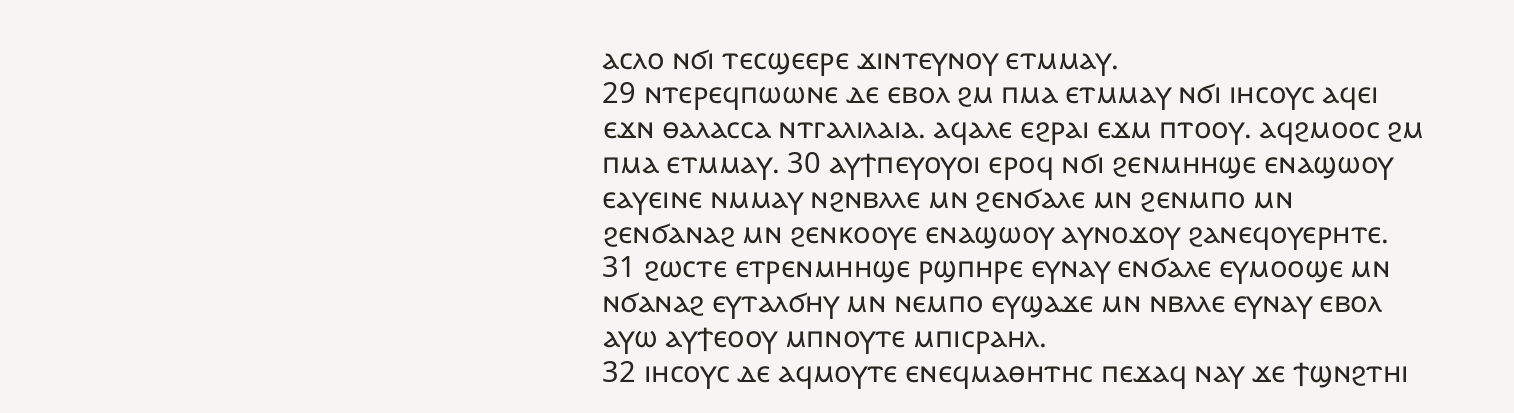ⲁⲥⲗⲟ ⲛϭⲓ ⲧⲉⲥϣⲉⲉⲣⲉ ϫⲓⲛⲧⲉⲩⲛⲟⲩ ⲉⲧⲙⲙⲁⲩ.
29 ⲛⲧⲉⲣⲉϥⲡⲱⲱⲛⲉ ⲇⲉ ⲉⲃⲟⲗ ϩⲙ ⲡⲙⲁ ⲉⲧⲙⲙⲁⲩ ⲛϭⲓ ⲓⲏⲥⲟⲩⲥ ⲁϥⲉⲓ ⲉϫⲛ ⲑⲁⲗⲁⲥⲥⲁ ⲛⲧⲅⲁⲗⲓⲗⲁⲓⲁ. ⲁϥⲁⲗⲉ ⲉϩⲣⲁⲓ ⲉϫⲙ ⲡⲧⲟⲟⲩ. ⲁϥϩⲙⲟⲟⲥ ϩⲙ ⲡⲙⲁ ⲉⲧⲙⲙⲁⲩ. 30 ⲁⲩϯⲡⲉⲩⲟⲩⲟⲓ ⲉⲣⲟϥ ⲛϭⲓ ϩⲉⲛⲙⲏⲏϣⲉ ⲉⲛⲁϣⲱⲟⲩ ⲉⲁⲩⲉⲓⲛⲉ ⲛⲙⲙⲁⲩ ⲛϩⲛⲃⲗⲗⲉ ⲙⲛ ϩⲉⲛϭⲁⲗⲉ ⲙⲛ ϩⲉⲛⲙⲡⲟ ⲙⲛ ϩⲉⲛϭⲁⲛⲁϩ ⲙⲛ ϩⲉⲛⲕⲟⲟⲩⲉ ⲉⲛⲁϣⲱⲟⲩ ⲁⲩⲛⲟϫⲟⲩ ϩⲁⲛⲉϥⲟⲩⲉⲣⲏⲧⲉ. 31 ϩⲱⲥⲧⲉ ⲉⲧⲣⲉⲛⲙⲏⲏϣⲉ ⲣϣⲡⲏⲣⲉ ⲉⲩⲛⲁⲩ ⲉⲛϭⲁⲗⲉ ⲉⲩⲙⲟⲟϣⲉ ⲙⲛ ⲛϭⲁⲛⲁϩ ⲉⲩⲧⲁⲗϭⲏⲩ ⲙⲛ ⲛⲉⲙⲡⲟ ⲉⲩϣⲁϫⲉ ⲙⲛ ⲛⲃⲗⲗⲉ ⲉⲩⲛⲁⲩ ⲉⲃⲟⲗ ⲁⲩⲱ ⲁⲩϯⲉⲟⲟⲩ ⲙⲡⲛⲟⲩⲧⲉ ⲙⲡⲓⲥⲣⲁⲏⲗ.
32 ⲓⲏⲥⲟⲩⲥ ⲇⲉ ⲁϥⲙⲟⲩⲧⲉ ⲉⲛⲉϥⲙⲁⲑⲏⲧⲏⲥ ⲡⲉϫⲁϥ ⲛⲁⲩ ϫⲉ ϯϣⲛϩⲧⲏⲓ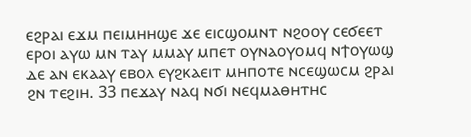ⲉϩⲣⲁⲓ ⲉϫⲙ ⲡⲉⲓⲙⲏⲏϣⲉ ϫⲉ ⲉⲓⲥϣⲟⲙⲛⲧ ⲛϩⲟⲟⲩ ⲥⲉϭⲉⲉⲧ ⲉⲣⲟⲓ ⲁⲩⲱ ⲙⲛ ⲧⲁⲩ ⲙⲙⲁⲩ ⲙⲡⲉⲧ ⲟⲩⲛⲁⲟⲩⲟⲙϥ ⲛϯⲟⲩⲱϣ ⲇⲉ ⲁⲛ ⲉⲕⲁⲁⲩ ⲉⲃⲟⲗ ⲉⲩϩⲕⲁⲉⲓⲧ ⲙⲏⲡⲟⲧⲉ ⲛⲥⲉϣⲱⲥⲙ ϩⲣⲁⲓ ϩⲛ ⲧⲉϩⲓⲏ. 33 ⲡⲉϫⲁⲩ ⲛⲁϥ ⲛϭⲓ ⲛⲉϥⲙⲁⲑⲏⲧⲏⲥ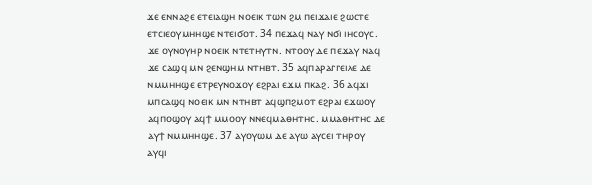ϫⲉ ⲉⲛⲛⲁϩⲉ ⲉⲧⲉⲓⲁϣⲏ ⲛⲟⲉⲓⲕ ⲧⲱⲛ ϩⲙ ⲡⲉⲓϫⲁⲓⲉ ϩⲱⲥⲧⲉ ⲉⲧⲥⲓⲉⲟⲩⲙⲏⲏϣⲉ ⲛⲧⲉⲓϭⲟⲧ. 34 ⲡⲉϫⲁϥ ⲛⲁⲩ ⲛϭⲓ ⲓⲏⲥⲟⲩⲥ. ϫⲉ ⲟⲩⲛⲟⲩⲏⲣ ⲛⲟⲉⲓⲕ ⲛⲧⲉⲧⲏⲩⲧⲛ. ⲛⲧⲟⲟⲩ ⲇⲉ ⲡⲉϫⲁⲩ ⲛⲁϥ ϫⲉ ⲥⲁϣϥ ⲙⲛ ϩⲉⲛϣⲏⲙ ⲛⲧⲏⲃⲧ. 35 ⲁϥⲡⲁⲣⲁⲅⲅⲉⲓⲗⲉ ⲇⲉ ⲛⲙⲙⲏⲏϣⲉ ⲉⲧⲣⲉⲩⲛⲟϫⲟⲩ ⲉϩⲣⲁⲓ ⲉϫⲙ ⲡⲕⲁϩ. 36 ⲁϥϫⲓ ⲙⲡⲥⲁϣϥ ⲛⲟⲉⲓⲕ ⲙⲛ ⲛⲧⲏⲃⲧ ⲁϥϣⲡϩⲙⲟⲧ ⲉϩⲣⲁⲓ ⲉϫⲱⲟⲩ ⲁϥⲡⲟϣⲟⲩ ⲁϥϯ ⲙⲙⲟⲟⲩ ⲛⲛⲉϥⲙⲁⲑⲏⲧⲏⲥ. ⲙⲙⲁⲑⲏⲧⲏⲥ ⲇⲉ ⲁⲩϯ ⲛⲙⲙⲏⲏϣⲉ. 37 ⲁⲩⲟⲩⲱⲙ ⲇⲉ ⲁⲩⲱ ⲁⲩⲥⲉⲓ ⲧⲏⲣⲟⲩ ⲁⲩϥⲓ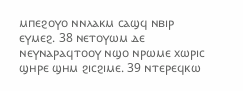ⲙⲡⲉϩⲟⲩⲟ ⲛⲛⲗⲁⲕⲙ ⲥⲁϣϥ ⲛⲃⲓⲣ ⲉⲩⲙⲉϩ. 38 ⲛⲉⲧⲟⲩⲱⲙ ⲇⲉ ⲛⲉⲩⲛⲁⲣⲁϥⲧⲟⲟⲩ ⲛϣⲟ ⲛⲣⲱⲙⲉ ⲭⲱⲣⲓⲥ ϣⲏⲣⲉ ϣⲏⲙ ϩⲓⲥϩⲓⲙⲉ. 39 ⲛⲧⲉⲣⲉϥⲕⲱ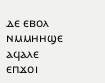ⲇⲉ ⲉⲃⲟⲗ ⲛⲙⲙⲏⲏϣⲉ ⲁϥⲁⲗⲉ ⲉⲡϫⲟⲓ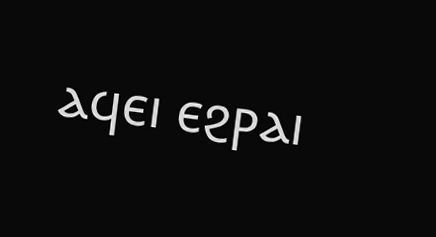ⲁϥⲉⲓ ⲉϩⲣⲁⲓ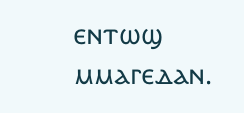ⲉⲛⲧⲱϣ ⲙⲙⲁⲅⲉⲇⲁⲛ.